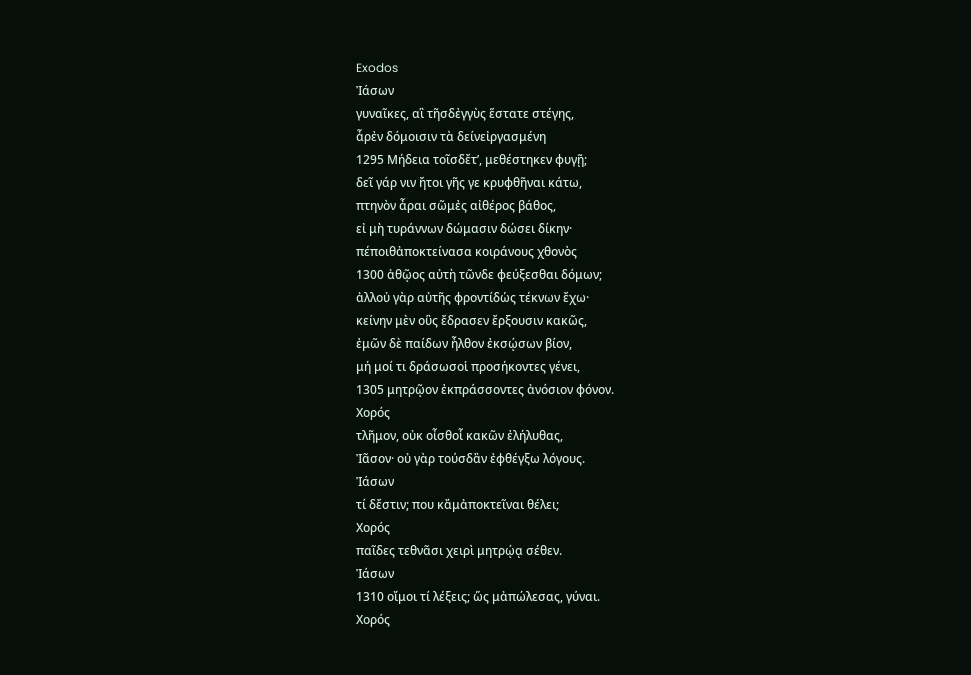Exodos
Ἰάσων
γυναῖκες, αἳ τῆσδἐγγὺς ἕστατε στέγης,
ἆρἐν δόμοισιν τὰ δείνεἰργασμένη
1295 Μήδεια τοῖσδἔτ’, μεθέστηκεν φυγῇ;
δεῖ γάρ νιν ἤτοι γῆς γε κρυφθῆναι κάτω,
πτηνὸν ἆραι σῶμἐς αἰθέρος βάθος,
εἰ μὴ τυράννων δώμασιν δώσει δίκην·
πέποιθἀποκτείνασα κοιράνους χθονὸς
1300 ἀθῷος αὐτὴ τῶνδε φεύξεσθαι δόμων;
ἀλλοὐ γὰρ αὐτῆς φροντίδὡς τέκνων ἔχω·
κείνην μὲν οὓς ἔδρασεν ἔρξουσιν κακῶς,
ἐμῶν δὲ παίδων ἦλθον ἐκσῴσων βίον,
μή μοί τι δράσωσοἱ προσήκοντες γένει,
1305 μητρῷον ἐκπράσσοντες ἀνόσιον φόνον.
Χορός
τλῆμον, οὐκ οἶσθοἷ κακῶν ἐλήλυθας,
Ἰᾶσον· οὐ γὰρ τούσδἂν ἐφθέγξω λόγους.
Ἰάσων
τί δἔστιν; που κἄμἀποκτεῖναι θέλει;
Χορός
παῖδες τεθνᾶσι χειρὶ μητρῴᾳ σέθεν.
Ἰάσων
1310 οἴμοι τί λέξεις; ὥς μἀπώλεσας, γύναι.
Χορός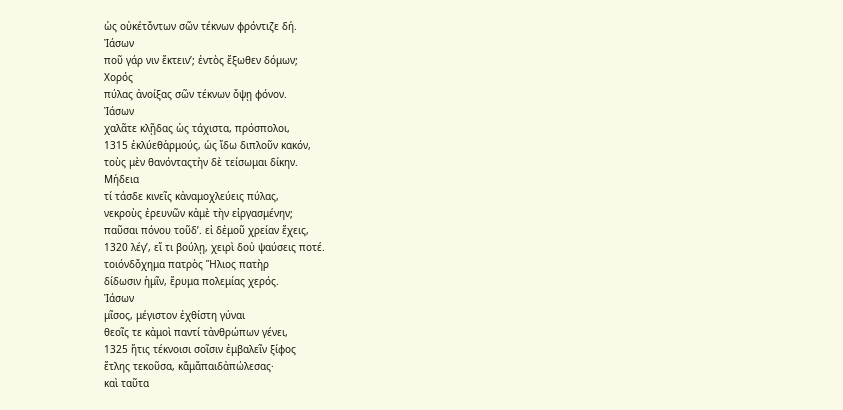ὡς οὐκέτὄντων σῶν τέκνων φρόντιζε δή.
Ἰάσων
ποῦ γάρ νιν ἔκτειν’; ἐντὸς ἔξωθεν δόμων;
Χορός
πύλας ἀνοίξας σῶν τέκνων ὄψῃ φόνον.
Ἰάσων
χαλᾶτε κλῇδας ὡς τάχιστα, πρόσπολοι,
1315 ἐκλύεθἁρμούς, ὡς ἴδω διπλοῦν κακόν,
τοὺς μὲν θανόνταςτὴν δὲ τείσωμαι δίκην.
Μήδεια
τί τάσδε κινεῖς κἀναμοχλεύεις πύλας,
νεκροὺς ἐρευνῶν κἀμὲ τὴν εἰργασμένην;
παῦσαι πόνου τοῦδ’. εἰ δἐμοῦ χρείαν ἔχεις,
1320 λέγ’, εἴ τι βούλῃ, χειρὶ δοὐ ψαύσεις ποτέ.
τοιόνδὄχημα πατρὸς Ἥλιος πατὴρ
δίδωσιν ἡμῖν, ἔρυμα πολεμίας χερός.
Ἰάσων
μῖσος, μέγιστον ἐχθίστη γύναι
θεοῖς τε κἀμοὶ παντί τἀνθρώπων γένει,
1325 ἥτις τέκνοισι σοῖσιν ἐμβαλεῖν ξίφος
ἔτλης τεκοῦσα, κἄμἄπαιδἀπώλεσας·
καὶ ταῦτα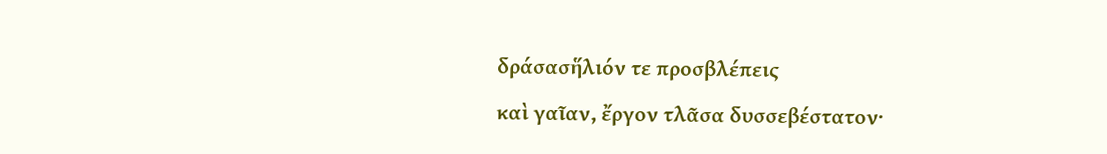δράσασἥλιόν τε προσβλέπεις
καὶ γαῖαν, ἔργον τλᾶσα δυσσεβέστατον·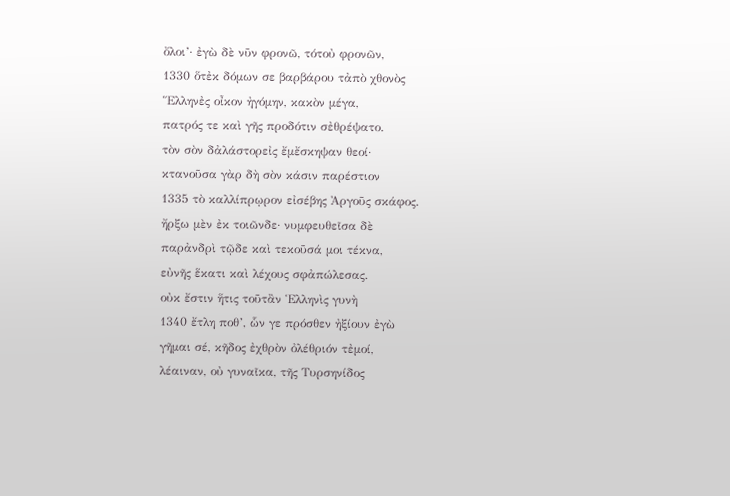ὄλοι’· ἐγὼ δὲ νῦν φρονῶ, τότοὐ φρονῶν,
1330 ὅτἐκ δόμων σε βαρβάρου τἀπὸ χθονὸς
Ἕλληνἐς οἶκον ἠγόμην, κακὸν μέγα,
πατρός τε καὶ γῆς προδότιν σἐθρέψατο.
τὸν σὸν δἀλάστορεἰς ἔμἔσκηψαν θεοί·
κτανοῦσα γὰρ δὴ σὸν κάσιν παρέστιον
1335 τὸ καλλίπρῳρον εἰσέβης Ἀργοῦς σκάφος.
ἤρξω μὲν ἐκ τοιῶνδε· νυμφευθεῖσα δὲ
παρἀνδρὶ τῷδε καὶ τεκοῦσά μοι τέκνα,
εὐνῆς ἕκατι καὶ λέχους σφἀπώλεσας.
οὐκ ἔστιν ἥτις τοῦτἂν Ἑλληνὶς γυνὴ
1340 ἔτλη ποθ’, ὧν γε πρόσθεν ἠξίουν ἐγὼ
γῆμαι σέ, κῆδος ἐχθρὸν ὀλέθριόν τἐμοί,
λέαιναν, οὐ γυναῖκα, τῆς Τυρσηνίδος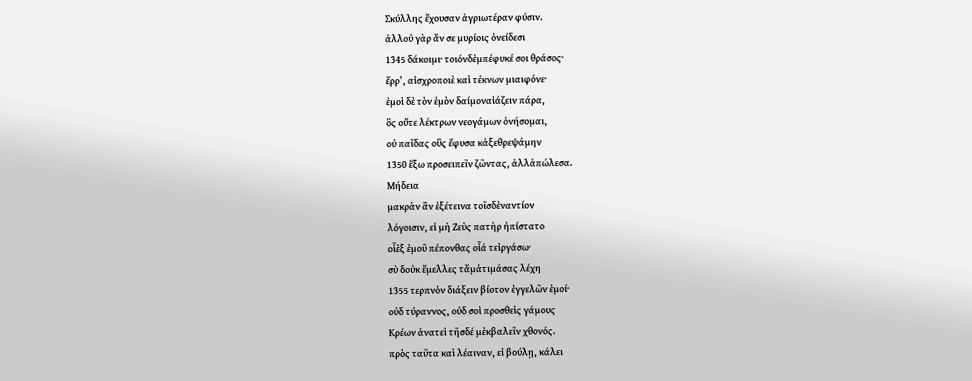Σκύλλης ἔχουσαν ἀγριωτέραν φύσιν.
ἀλλοὐ γὰρ ἄν σε μυρίοις ὀνείδεσι
1345 δάκοιμι· τοιόνδἐμπέφυκέ σοι θράσος·
ἔρρ’, αἰσχροποιὲ καὶ τέκνων μιαιφόνε·
ἐμοὶ δὲ τὸν ἐμὸν δαίμοναἰάζειν πάρα,
ὃς οὔτε λέκτρων νεογάμων ὀνήσομαι,
οὐ παῖδας οὓς ἔφυσα κἀξεθρεψάμην
1350 ἕξω προσειπεῖν ζῶντας, ἀλλἀπώλεσα.
Μήδεια
μακρὰν ἂν ἐξέτεινα τοῖσδἐναντίον
λόγοισιν, εἰ μὴ Ζεὺς πατὴρ ἠπίστατο
οἷἐξ ἐμοῦ πέπονθας οἷά τεἰργάσω·
σὺ δοὐκ ἔμελλες τἄμἀτιμάσας λέχη
1355 τερπνὸν διάξειν βίοτον ἐγγελῶν ἐμοί·
οὐδ τύραννος, οὐδ σοὶ προσθεὶς γάμους
Κρέων ἀνατεὶ τῆσδέ μἐκβαλεῖν χθονός.
πρὸς ταῦτα καὶ λέαιναν, εἰ βούλῃ, κάλει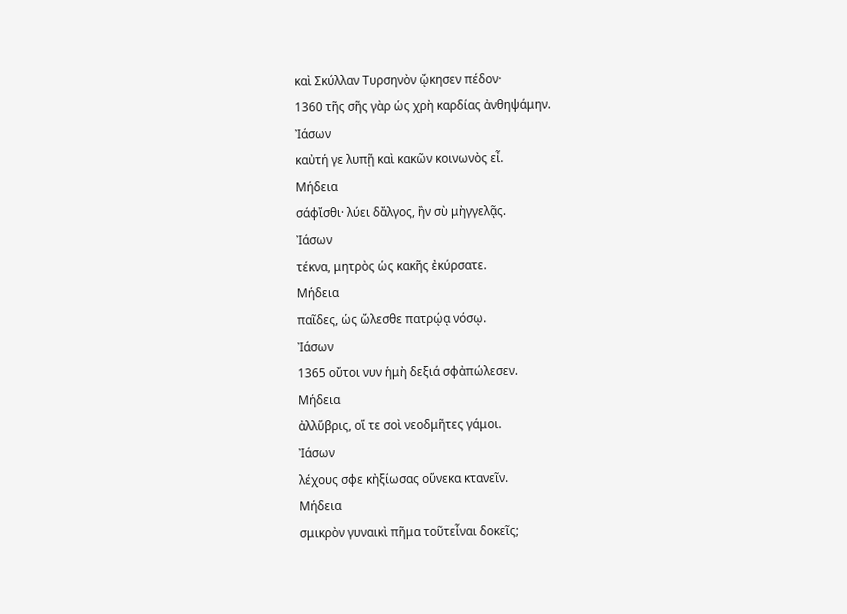καὶ Σκύλλαν Τυρσηνὸν ᾤκησεν πέδον·
1360 τῆς σῆς γὰρ ὡς χρὴ καρδίας ἀνθηψάμην.
Ἰάσων
καὐτή γε λυπῇ καὶ κακῶν κοινωνὸς εἶ.
Μήδεια
σάφἴσθι· λύει δἄλγος, ἢν σὺ μὴγγελᾷς.
Ἰάσων
τέκνα, μητρὸς ὡς κακῆς ἐκύρσατε.
Μήδεια
παῖδες, ὡς ὤλεσθε πατρῴᾳ νόσῳ.
Ἰάσων
1365 οὔτοι νυν ἡμὴ δεξιά σφἀπώλεσεν.
Μήδεια
ἀλλὕβρις, οἵ τε σοὶ νεοδμῆτες γάμοι.
Ἰάσων
λέχους σφε κἠξίωσας οὕνεκα κτανεῖν.
Μήδεια
σμικρὸν γυναικὶ πῆμα τοῦτεἶναι δοκεῖς;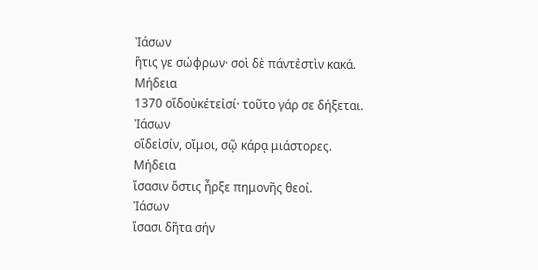Ἰάσων
ἥτις γε σώφρων· σοὶ δὲ πάντἐστὶν κακά.
Μήδεια
1370 οἵδοὐκέτεἰσί· τοῦτο γάρ σε δήξεται.
Ἰάσων
οἵδεἰσίν, οἴμοι, σῷ κάρᾳ μιάστορες.
Μήδεια
ἴσασιν ὅστις ἦρξε πημονῆς θεοί.
Ἰάσων
ἴσασι δῆτα σήν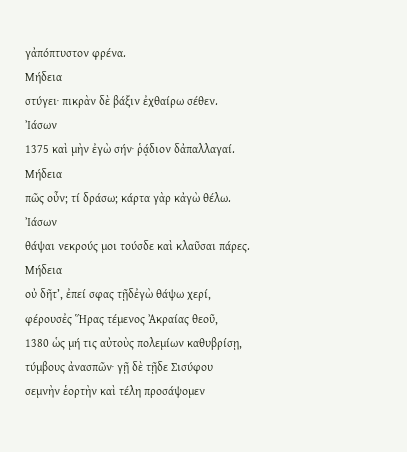γἀπόπτυστον φρένα.
Μήδεια
στύγει· πικρὰν δὲ βάξιν ἐχθαίρω σέθεν.
Ἰάσων
1375 καὶ μὴν ἐγὼ σήν· ῥᾴδιον δἀπαλλαγαί.
Μήδεια
πῶς οὖν; τί δράσω; κάρτα γὰρ κἀγὼ θέλω.
Ἰάσων
θάψαι νεκρούς μοι τούσδε καὶ κλαῦσαι πάρες.
Μήδεια
οὐ δῆτ’, ἐπεί σφας τῇδἐγὼ θάψω χερί,
φέρουσἐς Ἥρας τέμενος Ἀκραίας θεοῦ,
1380 ὡς μή τις αὐτοὺς πολεμίων καθυβρίσῃ,
τύμβους ἀνασπῶν· γῇ δὲ τῇδε Σισύφου
σεμνὴν ἑορτὴν καὶ τέλη προσάψομεν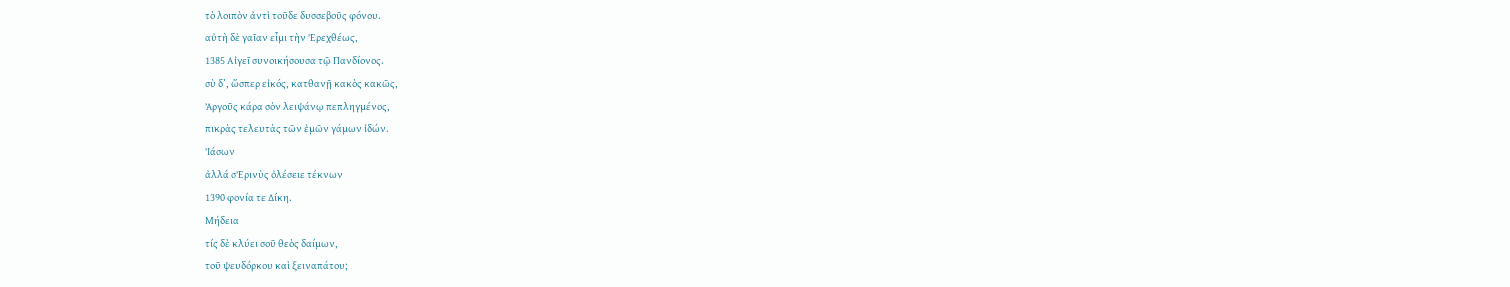τὸ λοιπὸν ἀντὶ τοῦδε δυσσεβοῦς φόνου.
αὐτὴ δὲ γαῖαν εἶμι τὴν Ἐρεχθέως,
1385 Αἰγεῖ συνοικήσουσα τῷ Πανδίονος.
σὺ δ’, ὥσπερ εἰκός, κατθανῇ κακὸς κακῶς,
Ἀργοῦς κάρα σὸν λειψάνῳ πεπληγμένος,
πικρὰς τελευτὰς τῶν ἐμῶν γάμων ἰδών.
Ἰάσων
ἀλλά σἘρινὺς ὀλέσειε τέκνων
1390 φονία τε Δίκη.
Μήδεια
τίς δὲ κλύει σοῦ θεὸς δαίμων,
τοῦ ψευδόρκου καὶ ξειναπάτου;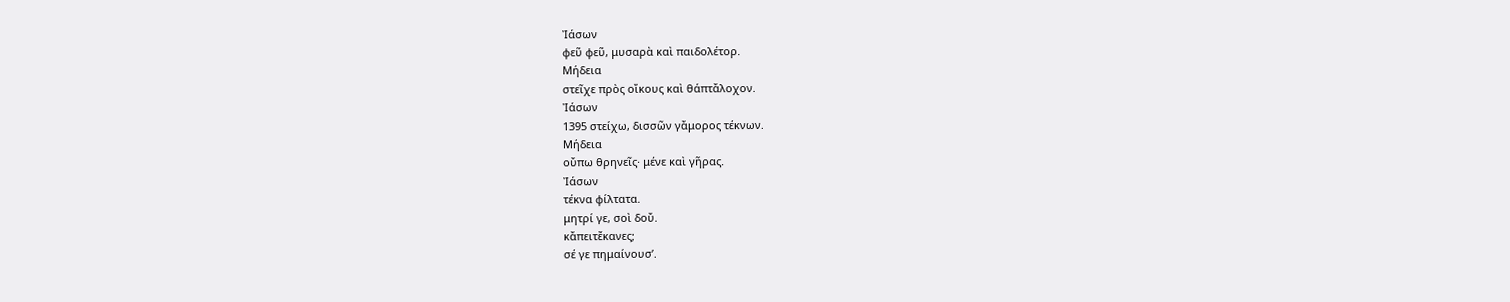Ἰάσων
φεῦ φεῦ, μυσαρὰ καὶ παιδολέτορ.
Μήδεια
στεῖχε πρὸς οἴκους καὶ θάπτἄλοχον.
Ἰάσων
1395 στείχω, δισσῶν γἄμορος τέκνων.
Μήδεια
οὔπω θρηνεῖς· μένε καὶ γῆρας.
Ἰάσων
τέκνα φίλτατα.
μητρί γε, σοὶ δοὔ.
κἄπειτἔκανες;
σέ γε πημαίνουσ’.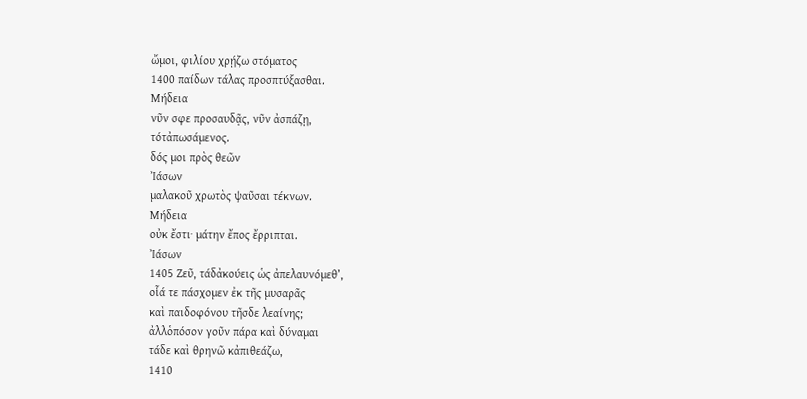ὤμοι, φιλίου χρῄζω στόματος
1400 παίδων τάλας προσπτύξασθαι.
Μήδεια
νῦν σφε προσαυδᾷς, νῦν ἀσπάζῃ,
τότἀπωσάμενος.
δός μοι πρὸς θεῶν
Ἰάσων
μαλακοῦ χρωτὸς ψαῦσαι τέκνων.
Μήδεια
οὐκ ἔστι· μάτην ἔπος ἔρριπται.
Ἰάσων
1405 Ζεῦ, τάδἀκούεις ὡς ἀπελαυνόμεθ’,
οἷά τε πάσχομεν ἐκ τῆς μυσαρᾶς
καὶ παιδοφόνου τῆσδε λεαίνης;
ἀλλὁπόσον γοῦν πάρα καὶ δύναμαι
τάδε καὶ θρηνῶ κἀπιθεάζω,
1410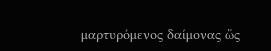μαρτυρόμενος δαίμονας ὥς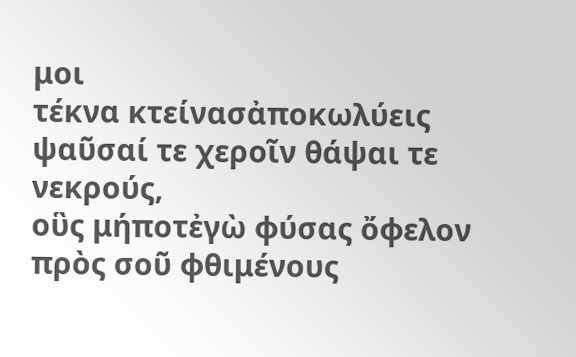μοι
τέκνα κτείνασἀποκωλύεις
ψαῦσαί τε χεροῖν θάψαι τε νεκρούς,
οὓς μήποτἐγὼ φύσας ὄφελον
πρὸς σοῦ φθιμένους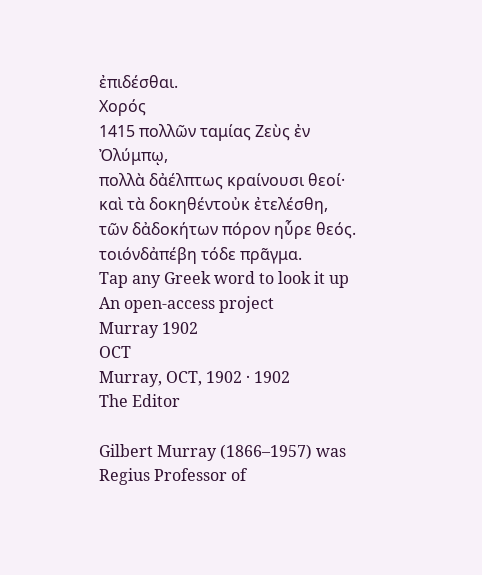ἐπιδέσθαι.
Χορός
1415 πολλῶν ταμίας Ζεὺς ἐν Ὀλύμπῳ,
πολλὰ δἀέλπτως κραίνουσι θεοί·
καὶ τὰ δοκηθέντοὐκ ἐτελέσθη,
τῶν δἀδοκήτων πόρον ηὗρε θεός.
τοιόνδἀπέβη τόδε πρᾶγμα.
Tap any Greek word to look it up
An open-access project
Murray 1902
OCT
Murray, OCT, 1902 · 1902
The Editor

Gilbert Murray (1866–1957) was Regius Professor of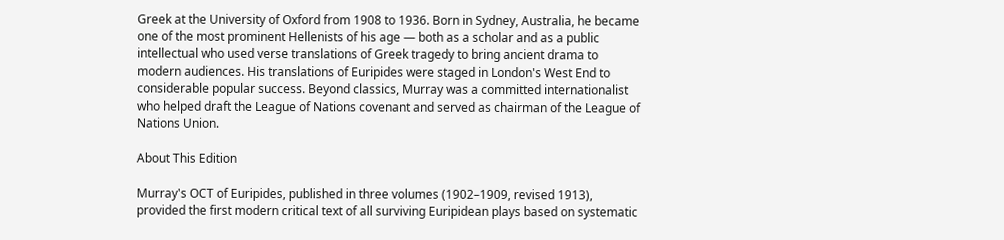Greek at the University of Oxford from 1908 to 1936. Born in Sydney, Australia, he became one of the most prominent Hellenists of his age — both as a scholar and as a public intellectual who used verse translations of Greek tragedy to bring ancient drama to modern audiences. His translations of Euripides were staged in London's West End to considerable popular success. Beyond classics, Murray was a committed internationalist who helped draft the League of Nations covenant and served as chairman of the League of Nations Union.

About This Edition

Murray's OCT of Euripides, published in three volumes (1902–1909, revised 1913), provided the first modern critical text of all surviving Euripidean plays based on systematic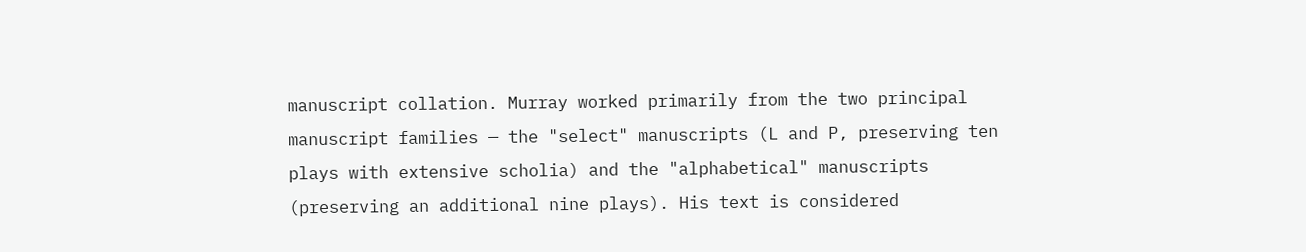manuscript collation. Murray worked primarily from the two principal manuscript families — the "select" manuscripts (L and P, preserving ten plays with extensive scholia) and the "alphabetical" manuscripts (preserving an additional nine plays). His text is considered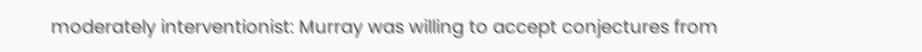moderately interventionist: Murray was willing to accept conjectures from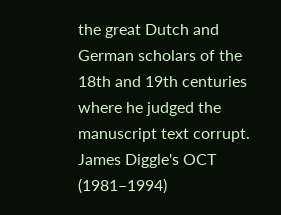the great Dutch and German scholars of the 18th and 19th centuries where he judged the manuscript text corrupt. James Diggle's OCT (1981–1994)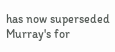has now superseded Murray's for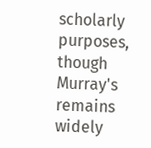scholarly purposes, though Murray's remains widely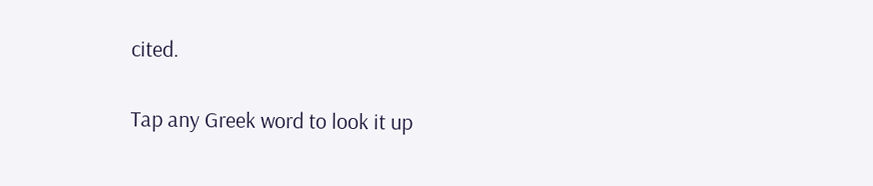cited.

Tap any Greek word to look it up